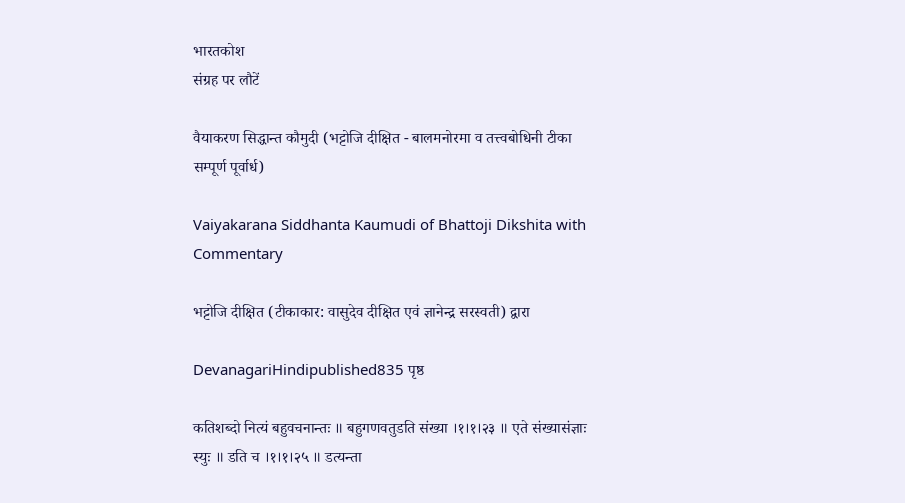भारतकोश
संग्रह पर लौटें

वैयाकरण सिद्धान्त कौमुदी (भट्टोजि दीक्षित - बालमनोरमा व तत्त्वबोधिनी टीका सम्पूर्ण पूर्वार्ध)

Vaiyakarana Siddhanta Kaumudi of Bhattoji Dikshita with Commentary

भट्टोजि दीक्षित (टीकाकार: वासुदेव दीक्षित एवं ज्ञानेन्द्र सरस्वती) द्वारा

DevanagariHindipublished835 पृष्ठ

कतिशब्दो नित्यं बहुवचनान्तः ॥ बहुगणवतुडति संख्या ।१।१।२३ ॥ एते संख्यासंज्ञाः स्युः ॥ डति च ।१।१।२५ ॥ डत्यन्ता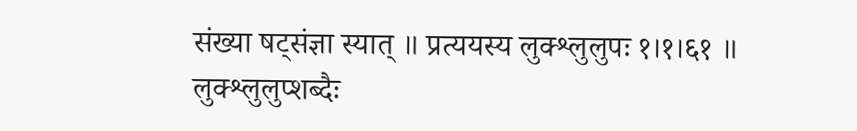संख्या षट्संज्ञा स्यात् ॥ प्रत्ययस्य लुक्श्लुलुपः १।१।६१ ॥ लुक्श्लुलुप्शब्दैः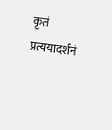कृतं प्रत्ययादर्शनं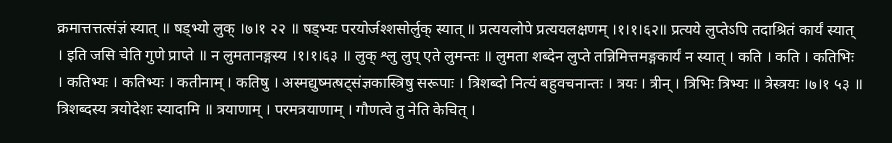क्रमात्तत्तत्संज्ञं स्यात् ॥ षड्भ्यो लुक् ।७।१ २२ ॥ षड्भ्यः परयोर्जश्शसोर्लुक् स्यात् ॥ प्रत्ययलोपे प्रत्ययलक्षणम् ।१।१।६२॥ प्रत्यये लुप्तेऽपि तदाश्रितं कार्यं स्यात् । इति जसि चेति गुणे प्राप्ते ॥ न लुमतानङ्गस्य ।१।१।६३ ॥ लुक् श्लु लुप् एते लुमन्तः ॥ लुमता शब्देन लुप्ते तन्निमित्तमङ्गकार्यं न स्यात् । कति । कति । कतिभिः । कतिभ्यः । कतिभ्यः । कतीनाम् । कतिषु । अस्मद्युष्मत्षट्संज्ञकास्त्रिषु सरूपाः । त्रिशब्दो नित्यं बहुवचनान्तः । त्रयः । त्रीन् । त्रिभिः त्रिभ्यः ॥ त्रेस्त्रयः ।७।१ ५३ ॥ त्रिशब्दस्य त्रयोदेशः स्यादामि ॥ त्रयाणाम् । परमत्रयाणाम् । गौणत्वे तु नेति केचित् ।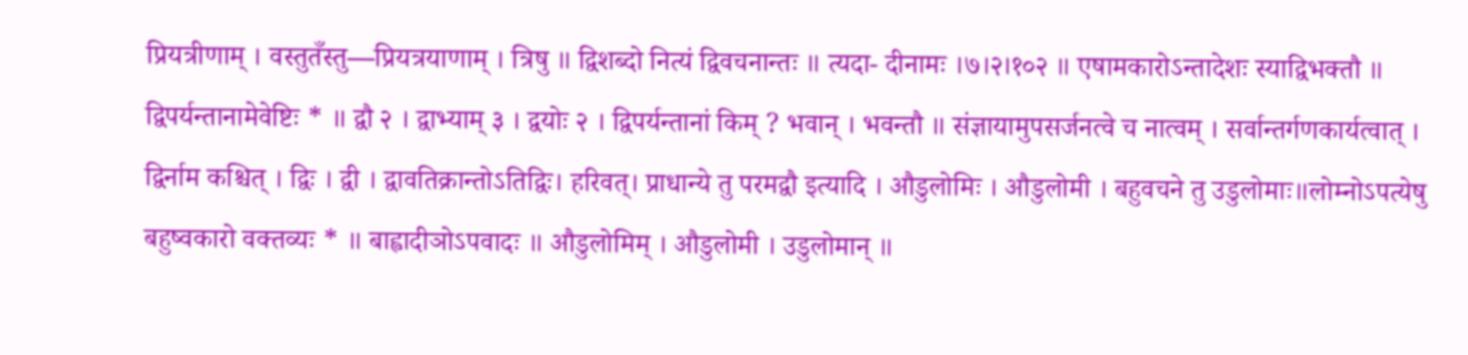प्रियत्रीणाम् । वस्तुतँस्तु—प्रियत्रयाणाम् । त्रिषु ॥ द्विशब्दो नित्यं द्विवचनान्तः ॥ त्यदा- दीनामः ।७।२।१०२ ॥ एषामकारोऽन्तादेशः स्याद्विभक्तौ ॥ द्विपर्यन्तानामेवेष्टिः * ॥ द्वौ २ । द्वाभ्याम् ३ । द्वयोः २ । द्विपर्यन्तानां किम् ? भवान् । भवन्तौ ॥ संज्ञायामुपसर्जनत्वे च नात्वम् । सर्वान्तर्गणकार्यत्वात् । द्विर्नाम कश्चित् । द्विः । द्वी । द्वावतिक्रान्तोऽतिद्विः। हरिवत्। प्राधान्ये तु परमद्वौ इत्यादि । औडुलोमिः । औडुलोमी । बहुवचने तु उडुलोमाः॥लोम्नोऽपत्येषु बहुष्वकारो वक्तव्यः * ॥ बाह्वादीञोऽपवादः ॥ औडुलोमिम् । औडुलोमी । उडुलोमान् ॥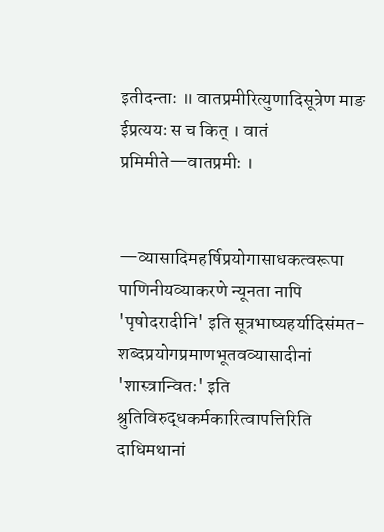इतीदन्ताः ॥ वातप्रमीरित्युणादिसूत्रेण माङ ईप्रत्ययः स च कित् । वातं प्रमिमीते—वातप्रमीः ।


—व्यासादिमहर्षिप्रयोगासाधकत्वरूपा पाणिनीयव्याकरणे न्यूनता नापि 'पृषोदरादीनि' इति सूत्रभाष्यहर्यादिसंमत- शब्दप्रयोगप्रमाणभूतवव्यासादीनां 'शास्त्रान्वितः' इति श्रुतिविरुद्धकर्मकारित्वापत्तिरिति दाधिमथानां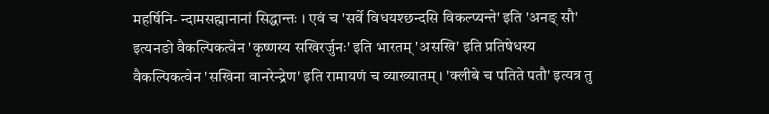महर्षिनि- न्दामसह्मानानां सिद्धान्तः । एवं च 'सर्वे विधयश्छन्दसि विकल्प्यन्ते' इति 'अनङ् सौ' इत्यनङो वैकल्पिकत्वेन 'कृष्णस्य सखिरर्जुनः' इति भारतम् 'असखि' इति प्रतिषेधस्य वैकल्पिकत्वेन 'सखिना वानरेन्द्रेण' इति रामायणं च व्याख्यातम् । 'क्लीबे च पतिते पतौ' इत्यत्र तु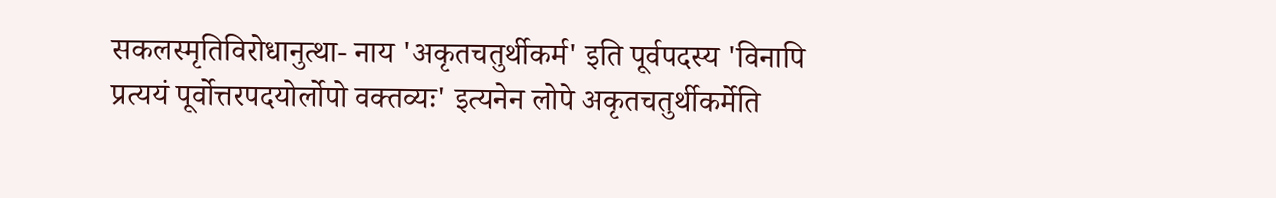सकलस्मृतिविरोधानुत्था- नाय 'अकृतचतुर्थीकर्म' इति पूर्वपदस्य 'विनापि प्रत्ययं पूर्वोत्तरपदयोर्लोपो वक्तव्यः' इत्यनेन लोपे अकृतचतुर्थीकर्मेति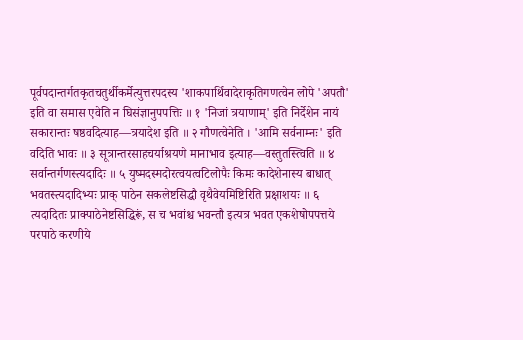पूर्वपदान्तर्गतकृतचतुर्थीकर्मेत्युत्तरपदस्य 'शाकपार्थिवादेराकृतिगणत्वेन लोपे 'अपतौ' इति वा समास एवेति न घिसंज्ञानुपपत्तिः ॥ १ 'निजां त्रयाणाम्' इति निर्देशेन नायं सकारान्तः षष्ठवदित्याह—त्रयादेश इति ॥ २ गौणत्वेनेति । 'आमि सर्वनाम्नः' इति वदिति भावः ॥ ३ सूत्रान्तरसाहचर्याश्रयणे मानाभाव इत्याह—वस्तुतस्त्विति ॥ ४ सर्वान्तर्गणस्त्यदादिः ॥ ५ युष्मदस्मदोरत्वयत्वटिलोपैः किमः कादेशेनास्य बाधात् भवतस्त्यदादिभ्यः प्राक् पाठेन सकलेष्टसिद्धौ वृथैवेयमिष्टिरिति प्रक्षाशयः ॥ ६ त्यदादितः प्राक्पाठेनेष्टसिद्धिरूं, स च भवांश्च भवन्तौ इत्यत्र भवत एकशेषोपपत्तये परपाठे करणीये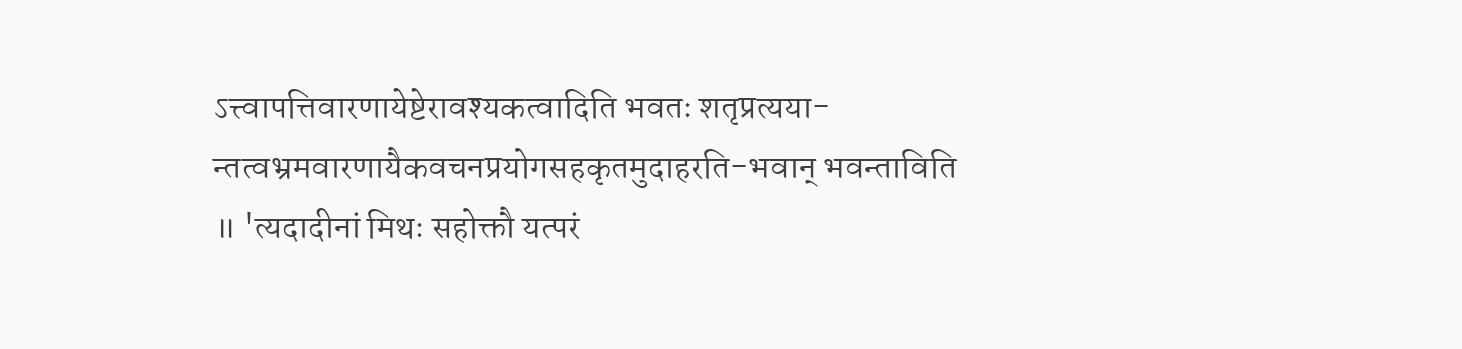ऽत्त्वापत्तिवारणायेष्टेरावश्यकत्वादिति भवतः शतृप्रत्यया- न्तत्वभ्रमवारणायैकवचनप्रयोगसहकृतमुदाहरति-भवान् भवन्ताविति ॥ 'त्यदादीनां मिथः सहोक्तौ यत्परं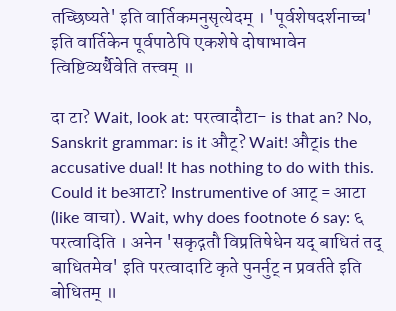तच्छिष्यते' इति वार्तिकमनुसृत्येदम् । 'पूर्वशेषदर्शनाच्च' इति वार्तिकेन पूर्वपाठेपि एकशेषे दोषाभावेन त्विष्टिव्यर्थैवेति तत्त्वम् ॥

दा टा? Wait, look at: परत्वादौटा- is that an? No, Sanskrit grammar: is it औट्? Wait! औट्is the accusative dual! It has nothing to do with this. Could it beआटा? Instrumentive of आट् = आटा (like वाचा). Wait, why does footnote 6 say: ६ परत्वादिति । अनेन 'सकृद्गतौ विप्रतिषेधेन यद् बाधितं तद् बाधितमेव' इति परत्वादाटि कृते पुनर्नुट् न प्रवर्तते इति बोधितम् ॥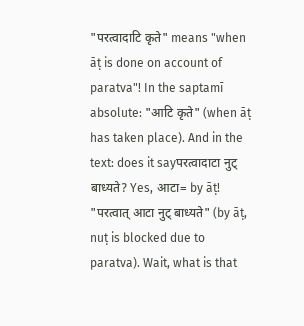"परत्वादाटि कृते" means "when āṭ is done on account of paratva"! In the saptamī absolute: "आटि कृते" (when āṭ has taken place). And in the text: does it sayपरत्वादाटा नुट् बाध्यते? Yes, आटा= by āṭ! "परत्वात् आटा नुट् बाध्यते" (by āṭ, nuṭ is blocked due to paratva). Wait, what is that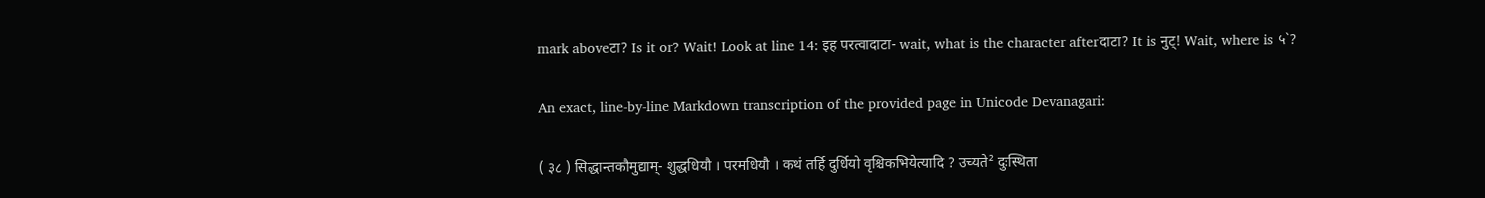mark aboveटा? Is it or? Wait! Look at line 14: इह परत्वादाटा- wait, what is the character afterदाटा? It is नुट्! Wait, where is ५`?

An exact, line-by-line Markdown transcription of the provided page in Unicode Devanagari:

( ३८ ) सिद्धान्तकौमुद्याम्- शुद्धधियौ । परमधियौ । कथं तर्हि दुर्धियो वृश्चिकभियेत्यादि ? उच्यते² दुःस्थिता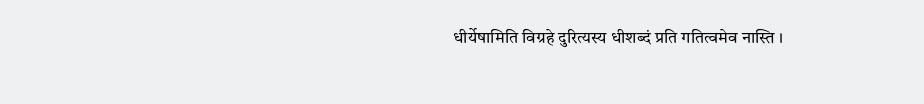धीर्येषामिति विग्रहे दुरित्यस्य धीशब्दं प्रति गतित्वमेव नास्ति ।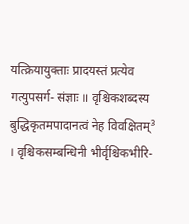यत्क्रियायुक्ताः प्रादयस्तं प्रत्येव गत्युपसर्ग- संज्ञाः ॥ वृश्चिकशब्दस्य बुद्धिकृतमपादानत्वं नेह विवक्षितम्³ । वृश्चिकसम्बन्धिनी भीर्वृश्चिकभीरि-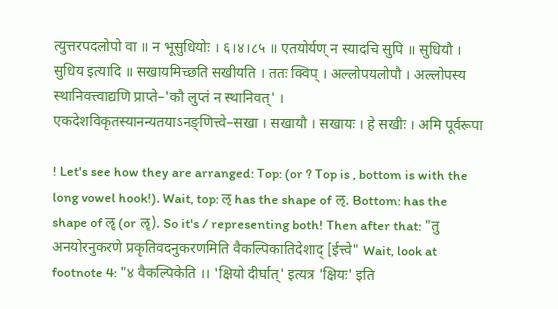त्युत्तरपदलोपो वा ॥ न भूसुधियोः । ६।४।८५ ॥ एतयोर्यण् न स्यादचि सुपि ॥ सुधियौ । सुधिय इत्यादि ॥ सखायमिच्छति सखीयति । ततः क्विप् । अल्लोपयलोपौ । अल्लोपस्य स्थानिवत्त्वाद्यणि प्राप्ते–'कौ लुप्तं न स्थानिवत्' । एकदेशविकृतस्यानन्यतयाऽनङ्णित्त्वे–सखा । सखायौ । सखायः । हे सखीः । अमि पूर्वरूपा

! Let's see how they are arranged: Top: (or ? Top is , bottom is with the long vowel hook!). Wait, top: ऌ has the shape of ऌ. Bottom: has the shape of ॡ (or ॡ). So it's / representing both! Then after that: "तु अनयोरनुकरणे प्रकृतिवदनुकरणमिति वैकल्पिकातिदेशाद् [ईत्त्वे" Wait, look at footnote 4: "४ वैकल्पिकेति ।। 'क्षियो दीर्घात्' इत्यत्र 'क्षियः' इति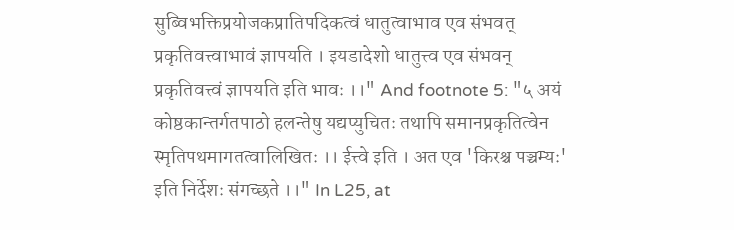सुब्विभक्तिप्रयोजकप्रातिपदिकत्वं धातुत्वाभाव एव संभवत् प्रकृतिवत्त्वाभावं ज्ञापयति । इयडादेशो धातुत्त्व एव संभवन् प्रकृतिवत्त्वं ज्ञापयति इति भावः ।।" And footnote 5: "५ अयं कोष्ठकान्तर्गतपाठो हलन्तेषु यद्यप्युचितः तथापि समानप्रकृतित्वेन स्मृतिपथमागतत्वालिखितः ।। ईत्त्वे इति । अत एव 'किरश्च पञ्चम्यः' इति निर्देशः संगच्छते ।।" In L25, at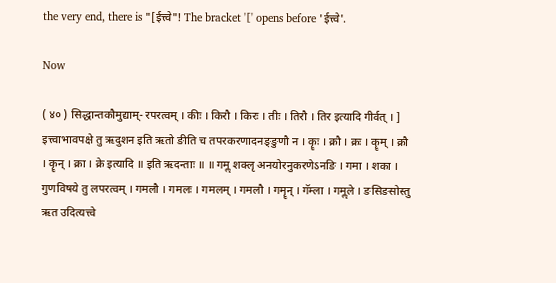the very end, there is "[ईत्त्वे"! The bracket '[' opens before 'ईत्त्वे'.

Now

( ४० ) सिद्धान्तकौमुद्याम्- रपरत्वम् । कीः । किरौ । किरः । तीः । तिरौ । तिर इत्यादि गीर्वत् । ] इत्त्वाभावपक्षे तु ऋदुशन इति ऋतो ङीति च तपरकरणादनङ्ङुणौ न । कॄः । क्रौ । क्रः । कॄम् । क्रौ । कॄन् । क्रा । क्रे इत्यादि ॥ इति ऋदन्ताः ॥ ॥ गमॢ शक्लृ अनयोरनुकरणेऽनङि । गमा । शका । गुणविषये तु लपरत्वम् । गमलौ । गमलः । गमलम् । गमलौ । गमॄन् । गॅम्ला । गमॢले । ङसिङसोस्तु ऋत उदित्यत्त्वे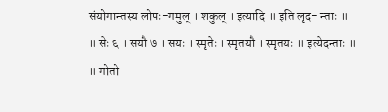संयोगान्तस्य लोपः-गमुल् । शकुल् । इत्यादि ॥ इति लृद- न्ताः ॥ ॥ सेः ६ । सयौ ७ । सयः । स्मृतेः । स्मृतयौ । स्मृतयः ॥ इत्येदन्ताः ॥ ॥ गोतो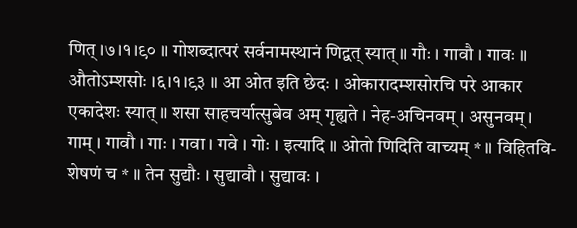णित् ।७।१।९० ॥ गोशब्दात्परं सर्वनामस्थानं णिद्वत् स्यात् ॥ गौः । गावौ । गावः ॥ औतोऽम्शसोः ।६।१।९३ ॥ आ ओत इति छेदः । ओकारादम्शसोरचि परे आकार एकादेशः स्यात् ॥ शसा साहचर्यात्सुबेव अम् गृह्यते । नेह-अचिनवम् । असुनवम् । गाम् । गावौ । गाः । गवा । गवे । गोः । इत्यादि ॥ ओतो णिदिति वाच्यम् * ॥ विहितवि- शेषणं च * ॥ तेन सुद्यौः । सुद्यावौ । सुद्यावः ।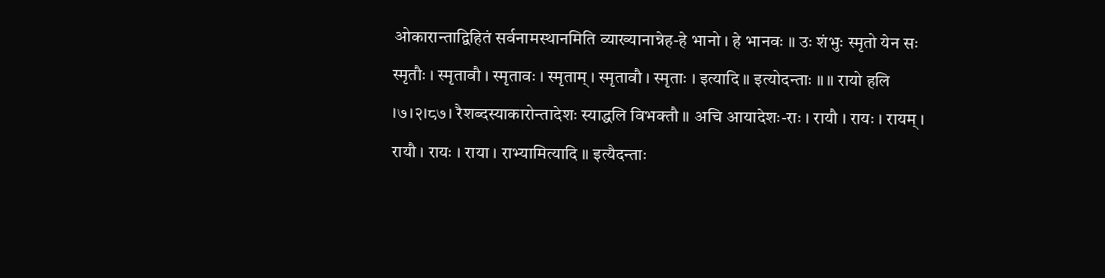ओकारान्ताद्विहितं सर्वनामस्थानमिति व्याख्यानान्नेह-हे भानो । हे भानवः ॥ उः शंभुः स्मृतो येन सः स्मृतौः । स्मृतावौ । स्मृतावः । स्मृताम् । स्मृतावौ । स्मृताः । इत्यादि ॥ इत्योदन्ताः ॥ ॥ रायो हलि ।७।२।८७। रैशब्दस्याकारोन्तादेशः स्याद्धलि विभक्तौ ॥ अचि आयादेशः-राः । रायौ । रायः । रायम् । रायौ । रायः । राया । राभ्यामित्यादि ॥ इत्यैदन्ताः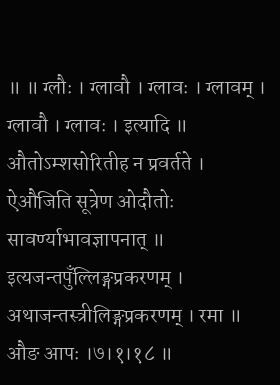॥ ॥ ग्लौः । ग्लावौ । ग्लावः । ग्लावम् । ग्लावौ । ग्लावः । इत्यादि ॥ औतोऽम्शसोरितीह न प्रवर्तते । ऐऔजिति सूत्रेण ओदौतोः सावर्ण्याभावज्ञापनात् ॥ इत्यजन्तपुँल्लिङ्गप्रकरणम् । अथाजन्तस्त्रीलिङ्गप्रकरणम् । रमा ॥ औङ आपः ।७।१।१८ ॥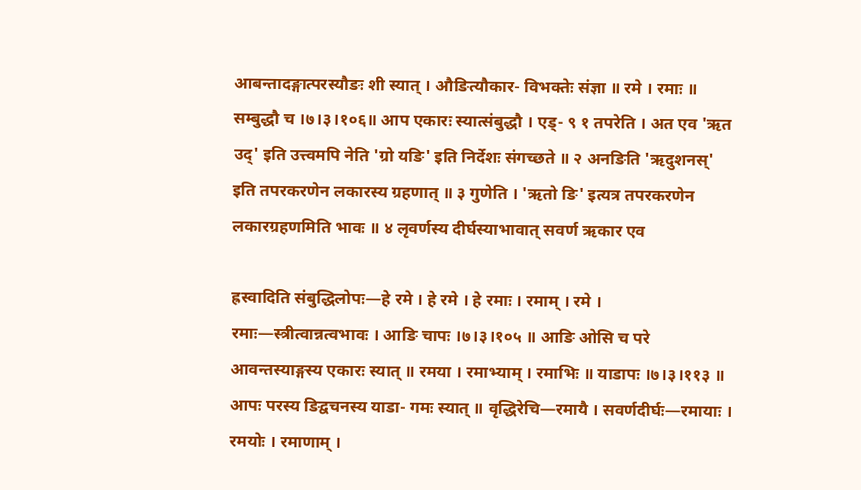आबन्तादङ्गात्परस्यौङः शी स्यात् । औङित्यौकार- विभक्तेः संज्ञा ॥ रमे । रमाः ॥ सम्बुद्धौ च ।७।३।१०६॥ आप एकारः स्यात्संबुद्धौ । एड्- ९ १ तपरेति । अत एव 'ऋत उद्' इति उत्त्वमपि नेति 'ग्रो यङि' इति निर्देशः संगच्छते ॥ २ अनङिति 'ऋदुशनस्' इति तपरकरणेन लकारस्य ग्रहणात् ॥ ३ गुणेति । 'ऋतो ङि' इत्यत्र तपरकरणेन लकारग्रहणमिति भावः ॥ ४ लृवर्णस्य दीर्घस्याभावात् सवर्ण ऋकार एव

ह्रस्वादिति संबुद्धिलोपः—हे रमे । हे रमे । हे रमाः । रमाम् । रमे । रमाः—स्त्रीत्वान्नत्वभावः । आङि चापः ।७।३।१०५ ॥ आङि ओसि च परे आवन्तस्याङ्गस्य एकारः स्यात् ॥ रमया । रमाभ्याम् । रमाभिः ॥ याडापः ।७।३।११३ ॥ आपः परस्य ङिद्वचनस्य याडा- गमः स्यात् ॥ वृद्धिरेचि—रमायै । सवर्णदीर्घः—रमायाः । रमयोः । रमाणाम् ।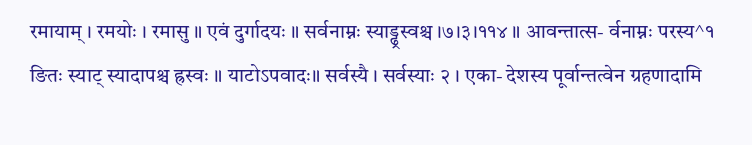रमायाम् । रमयोः । रमासु ॥ एवं दुर्गादयः ॥ सर्वनाम्नः स्याड्ढ्रस्वश्च ।७।३।११४ ॥ आवन्तात्स- र्वनाम्नः परस्य^१ ङितः स्याट् स्यादापश्च ह्रस्वः ॥ याटोऽपवादः॥ सर्वस्यै । सर्वस्याः २ । एका- देशस्य पूर्वान्तत्वेन ग्रहणादामि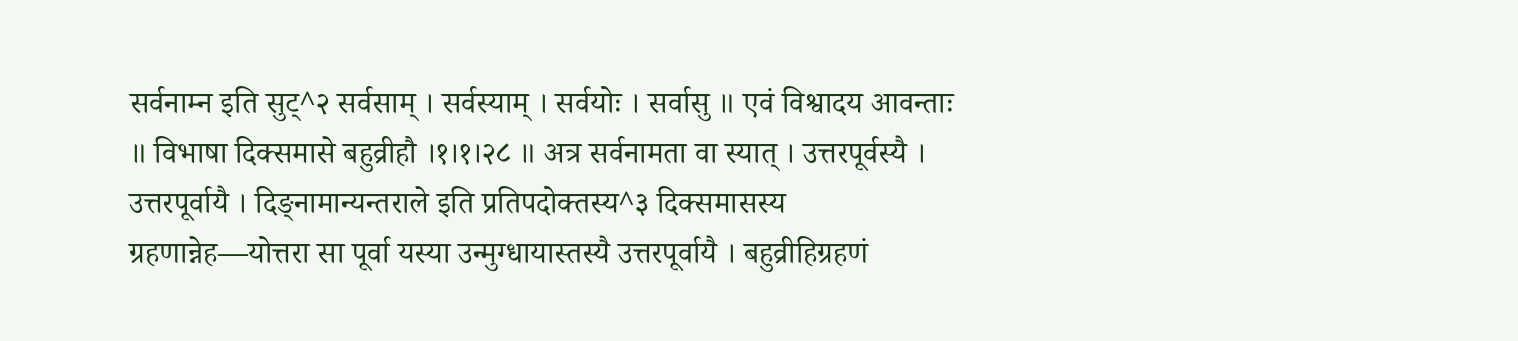सर्वनाम्न इति सुट्^२ सर्वसाम् । सर्वस्याम् । सर्वयोः । सर्वासु ॥ एवं विश्वादय आवन्ताः ॥ विभाषा दिक्समासे बहुव्रीहौ ।१।१।२८ ॥ अत्र सर्वनामता वा स्यात् । उत्तरपूर्वस्यै । उत्तरपूर्वायै । दिङ्नामान्यन्तराले इति प्रतिपदोक्तस्य^३ दिक्समासस्य ग्रहणान्नेह—योत्तरा सा पूर्वा यस्या उन्मुग्धायास्तस्यै उत्तरपूर्वायै । बहुव्रीहिग्रहणं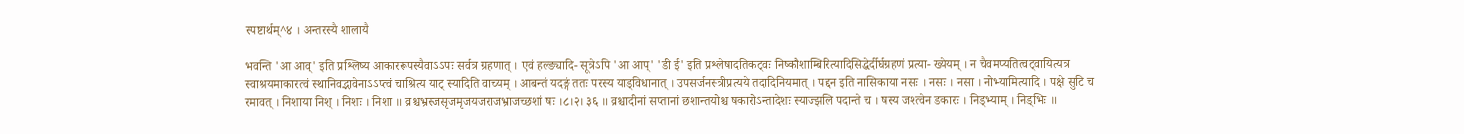स्पष्टार्थम्^४ । अन्तरस्यै शालायै

भवन्ति 'आ आव्' इति प्रश्लिष्य आकाररूपस्यैवाऽऽपः सर्वत्र ग्रहणात् । एवं हल्ङ्यादि- सूत्रेऽपि 'आ आप्' 'डी ई' इति प्रश्लेषादतिकट्वः निष्कौशाम्बिरित्यादिसिद्धेर्दीर्घग्रहणं प्रत्या- ख्येयम् । न चैवमप्यतित्वट्वायित्यत्र स्वाश्रयमाकारत्वं स्थानिवद्भावेनाऽऽप्त्वं चाश्रित्य याट् स्यादिति वाच्यम् । आबन्तं यदङ्गं ततः परस्य याड्विधानात् । उपसर्जनस्त्रीप्रत्यये तदादिनियमात् । पद्दन इति नासिकाया नसः । नसः । नसा । नोभ्यामित्यादि । पक्षे सुटि च रमावत् । निशाया निश् । निशः । निशा ॥ व्रश्चभ्रस्जसृजमृजयजराजभ्राजच्छशां षः ।८।२। ३६ ॥ व्रश्चादीनां सप्तानां छशान्तयोश्च षकारोऽन्तादेशः स्याज्झलि पदान्ते च । षस्य जश्त्वेन डकारः । निड्भ्याम् । निड्भिः ॥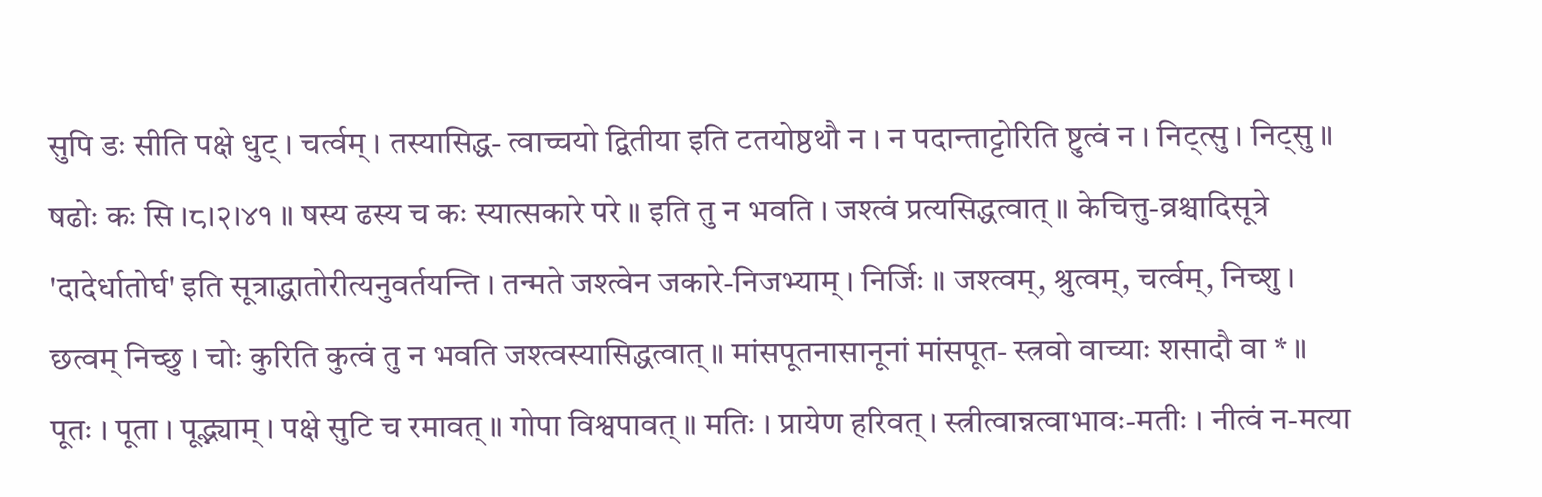सुपि डः सीति पक्षे धुट् । चर्त्वम् । तस्यासिद्ध- त्वाच्चयो द्वितीया इति टतयोष्ठथौ न । न पदान्ताट्टोरिति ष्टुत्वं न । निट्त्सु । निट्सु ॥ षढोः कः सि ।८।२।४१ ॥ षस्य ढस्य च कः स्यात्सकारे परे ॥ इति तु न भवति । जश्त्वं प्रत्यसिद्धत्वात् ॥ केचित्तु-व्रश्चादिसूत्रे 'दादेर्धातोर्घ' इति सूत्राद्धातोरीत्यनुवर्तयन्ति । तन्मते जश्त्वेन जकारे-निजभ्याम् । निर्जिः ॥ जश्त्वम्, श्रुत्वम्, चर्त्वम्, निच्शु । छत्वम् निच्छु । चोः कुरिति कुत्वं तु न भवति जश्त्वस्यासिद्धत्वात् ॥ मांसपूतनासानूनां मांसपूत- स्त्रवो वाच्याः शसादौ वा * ॥ पूतः । पूता । पूद्भ्याम् । पक्षे सुटि च रमावत् ॥ गोपा विश्वपावत् ॥ मतिः । प्रायेण हरिवत् । स्त्रीत्वान्नत्वाभावः-मतीः । नीत्वं न-मत्या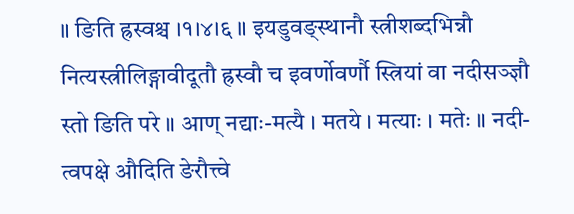॥ ङिति ह्रस्वश्च ।१।४।६ ॥ इयडुवङ्स्थानौ स्त्रीशब्दभिन्नौ नित्यस्त्रीलिङ्गावीदूतौ ह्रस्वौ च इवर्णोवर्णौ स्त्रियां वा नदीसञ्ज्ञौ स्तो ङिति परे ॥ आण् नद्याः-मत्यै । मतये । मत्याः । मतेः ॥ नदी- त्वपक्षे औदिति ङेरौत्त्वे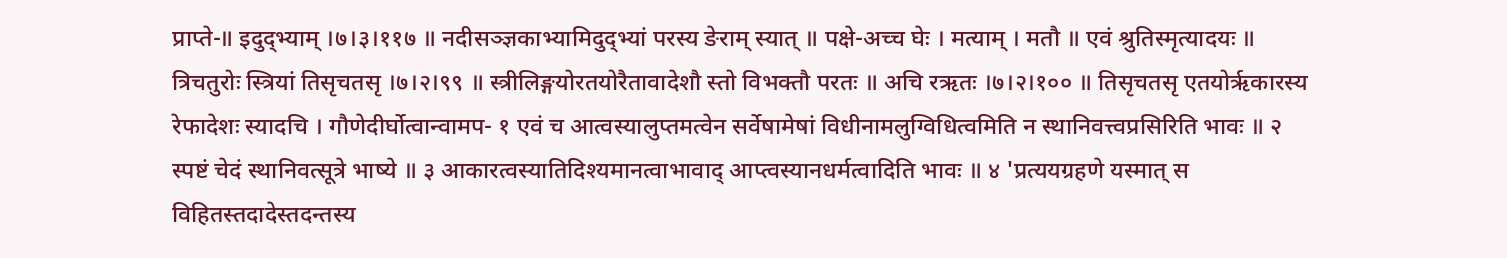प्राप्ते-॥ इदुद्भ्याम् ।७।३।११७ ॥ नदीसञ्ज्ञकाभ्यामिदुद्भ्यां परस्य ङेराम् स्यात् ॥ पक्षे-अच्च घेः । मत्याम् । मतौ ॥ एवं श्रुतिस्मृत्यादयः ॥ त्रिचतुरोः स्त्रियां तिसृचतसृ ।७।२।९९ ॥ स्त्रीलिङ्गयोरतयोरैतावादेशौ स्तो विभक्तौ परतः ॥ अचि रऋतः ।७।२।१०० ॥ तिसृचतसृ एतयोर्ऋकारस्य रेफादेशः स्यादचि । गौणेदीर्घोत्वान्वामप- १ एवं च आत्वस्यालुप्तमत्वेन सर्वेषामेषां विधीनामलुग्विधित्वमिति न स्थानिवत्त्वप्रसिरिति भावः ॥ २ स्पष्टं चेदं स्थानिवत्सूत्रे भाष्ये ॥ ३ आकारत्वस्यातिदिश्यमानत्वाभावाद् आप्त्वस्यानधर्मत्वादिति भावः ॥ ४ 'प्रत्ययग्रहणे यस्मात् स विहितस्तदादेस्तदन्तस्य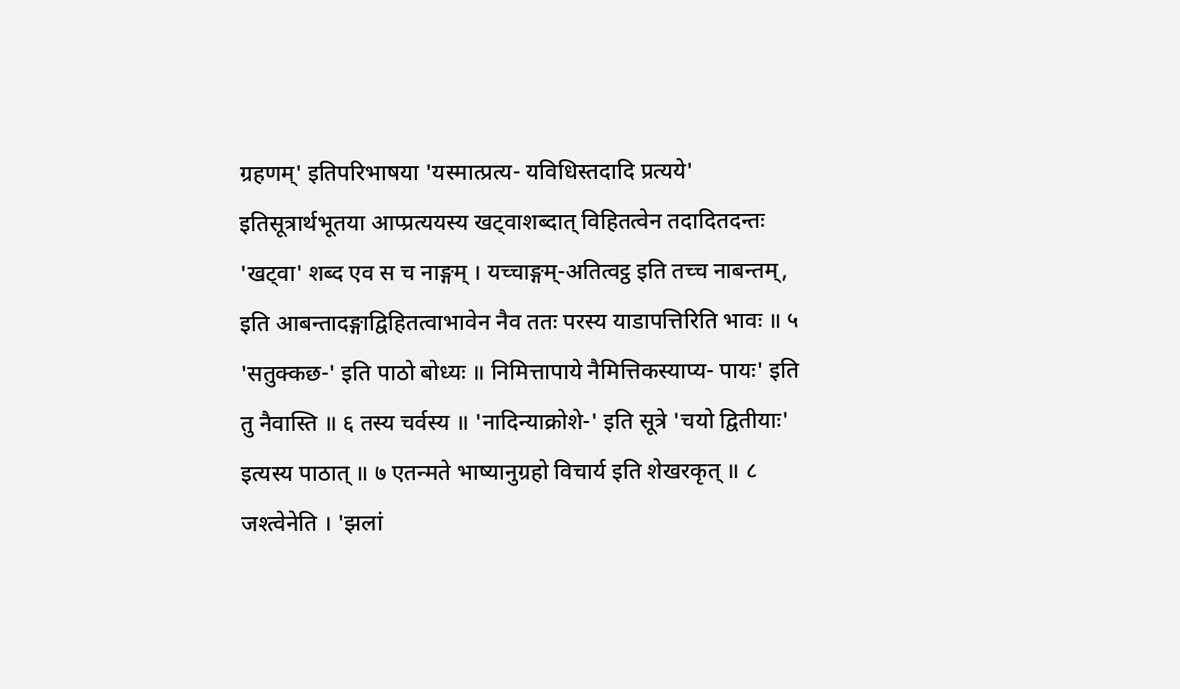ग्रहणम्' इतिपरिभाषया 'यस्मात्प्रत्य- यविधिस्तदादि प्रत्यये' इतिसूत्रार्थभूतया आप्प्रत्ययस्य खट्वाशब्दात् विहितत्वेन तदादितदन्तः 'खट्वा' शब्द एव स च नाङ्गम् । यच्चाङ्गम्-अतित्वट्ठ इति तच्च नाबन्तम्, इति आबन्तादङ्गाद्विहितत्वाभावेन नैव ततः परस्य याडापत्तिरिति भावः ॥ ५ 'सतुक्कछ-' इति पाठो बोध्यः ॥ निमित्तापाये नैमित्तिकस्याप्य- पायः' इति तु नैवास्ति ॥ ६ तस्य चर्वस्य ॥ 'नादिन्याक्रोशे-' इति सूत्रे 'चयो द्वितीयाः' इत्यस्य पाठात् ॥ ७ एतन्मते भाष्यानुग्रहो विचार्य इति शेखरकृत् ॥ ८ जश्त्वेनेति । 'झलां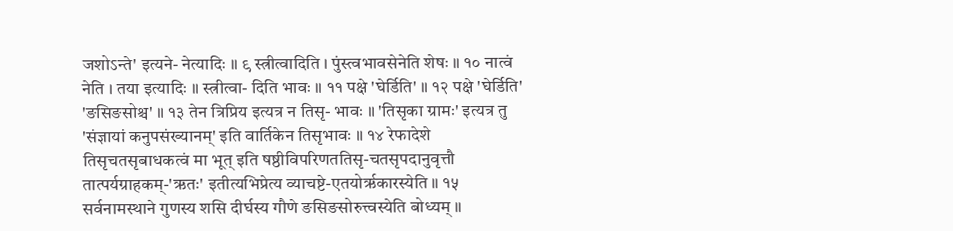जशोऽन्ते' इत्यने- नेत्यादिः ॥ ९ स्त्रीत्वादिति । पुंस्त्वभावसेनेति शेषः ॥ १० नात्वं नेति । तया इत्यादिः ॥ स्त्रीत्वा- दिति भावः ॥ ११ पक्षे 'घेर्डिति' ॥ १२ पक्षे 'घेर्डिति' 'ङसिङसोश्च' ॥ १३ तेन त्रिप्रिय इत्यत्र न तिसृ- भावः ॥ 'तिसृका ग्रामः' इत्यत्र तु 'संज्ञायां कनुपसंख्यानम्' इति वार्तिकेन तिसृभावः ॥ १४ रेफादेशे तिसृचतसृबाधकत्वं मा भूत् इति षष्ठीविपरिणततिसृ-चतसृपदानुवृत्तौ तात्पर्यग्राहकम्-'ऋतः' इतीत्यभिप्रेत्य व्याचष्टे-एतयोर्ऋकारस्येति ॥ १५ सर्वनामस्थाने गुणस्य शसि दीर्घस्य गौणे ङसिङसोरुत्त्वस्येति बोध्यम् ॥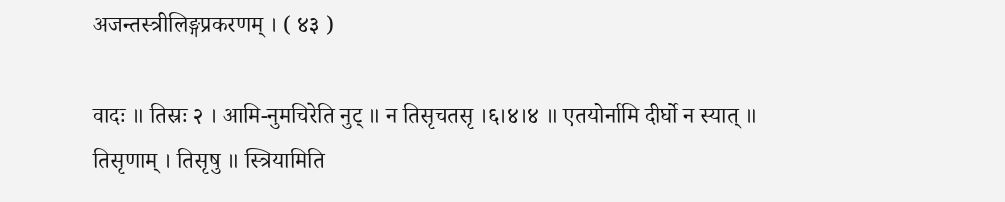अजन्तस्त्रीलिङ्गप्रकरणम् । ( ४३ )

वादः ॥ तिस्रः २ । आमि-नुमचिरेति नुट् ॥ न तिसृचतसृ ।६।४।४ ॥ एतयोर्नामि दीर्घो न स्यात् ॥ तिसृणाम् । तिसृषु ॥ स्त्रियामिति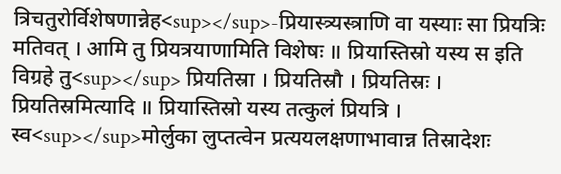त्रिचतुरोर्विशेषणान्नेह<sup></sup>-प्रियास्त्र्यस्त्राणि वा यस्याः सा प्रियत्रिः मतिवत् । आमि तु प्रियत्रयाणामिति विशेषः ॥ प्रियास्तिस्रो यस्य स इति विग्रहे तु<sup></sup> प्रियतिस्रा । प्रियतिस्रौ । प्रियतिस्रः । प्रियतिस्रमित्यादि ॥ प्रियास्तिस्रो यस्य तत्कुलं प्रियत्रि । स्व<sup></sup>मोर्लुका लुप्तत्वेन प्रत्ययलक्षणाभावान्न तिस्रादेशः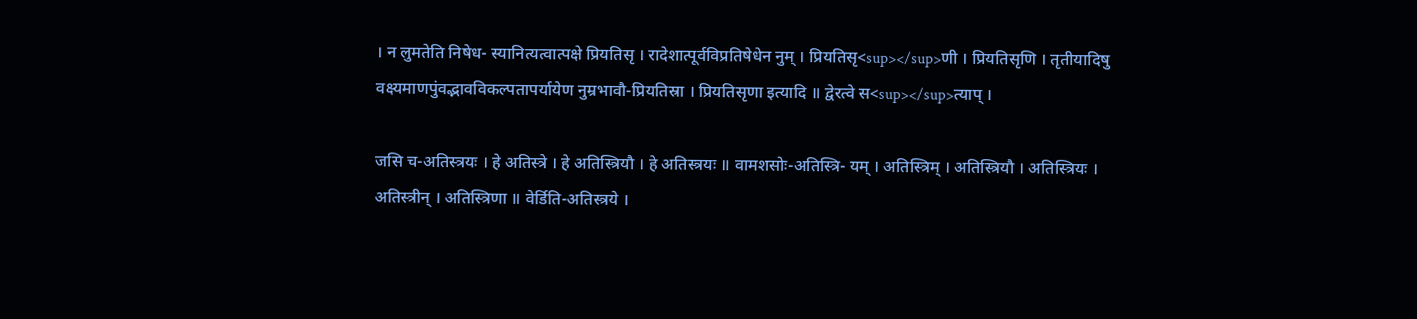। न लुमतेति निषेध- स्यानित्यत्वात्पक्षे प्रियतिसृ । रादेशात्पूर्वविप्रतिषेधेन नुम् । प्रियतिसृ<sup></sup>णी । प्रियतिसृणि । तृतीयादिषु वक्ष्यमाणपुंवद्भावविकल्पतापर्यायेण नुम्रभावौ-प्रियतिस्रा । प्रियतिसृणा इत्यादि ॥ द्वेरत्वे स<sup></sup>त्याप् ।

जसि च-अतिस्त्रयः । हे अतिस्त्रे । हे अतिस्त्रियौ । हे अतिस्त्रयः ॥ वामशसोः-अतिस्त्रि- यम् । अतिस्त्रिम् । अतिस्त्रियौ । अतिस्त्रियः । अतिस्त्रीन् । अतिस्त्रिणा ॥ वेर्डिति-अतिस्त्रये ।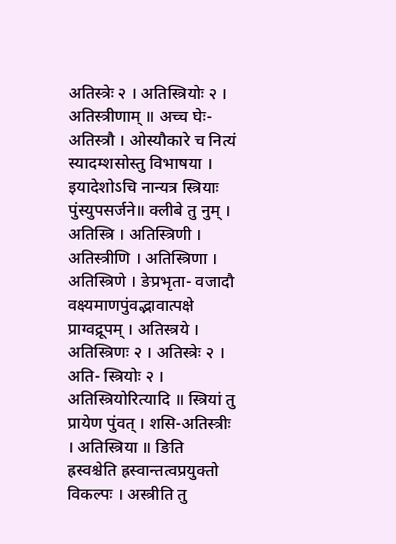अतिस्त्रेः २ । अतिस्त्रियोः २ । अतिस्त्रीणाम् ॥ अच्च घेः-अतिस्त्रौ । ओस्यौकारे च नित्यं स्यादम्शसोस्तु विभाषया । इयादेशोऽचि नान्यत्र स्त्रियाः पुंस्युपसर्जने॥ क्लीबे तु नुम् । अतिस्त्रि । अतिस्त्रिणी । अतिस्त्रीणि । अतिस्त्रिणा । अतिस्त्रिणे । ङेप्रभृता- वजादौ वक्ष्यमाणपुंवद्भावात्पक्षे प्राग्वद्रूपम् । अतिस्त्रये । अतिस्त्रिणः २ । अतिस्त्रेः २ । अति- स्त्रियोः २ । अतिस्त्रियोरित्यादि ॥ स्त्रियां तु प्रायेण पुंवत् । शसि-अतिस्त्रीः । अतिस्त्रिया ॥ ङिति ह्रस्वश्चेति ह्रस्वान्तत्वप्रयुक्तो विकल्पः । अस्त्रीति तु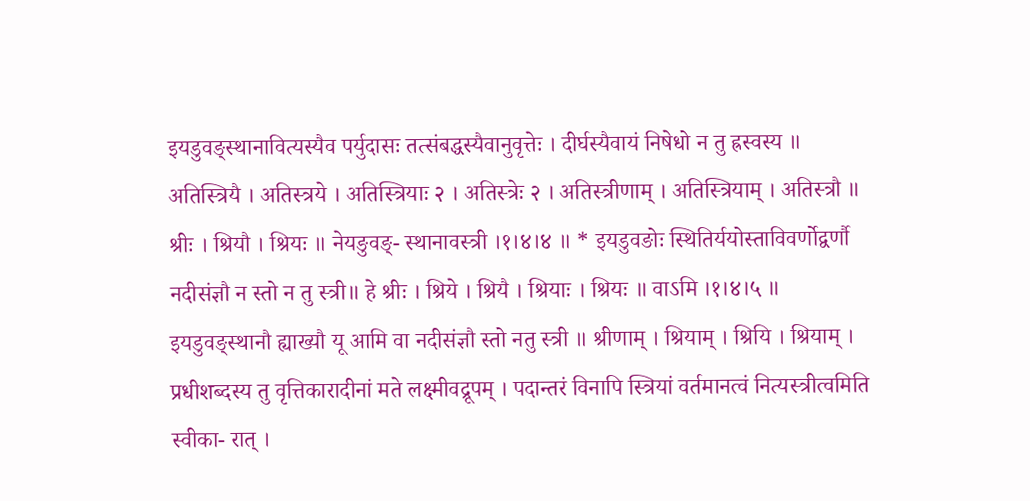इयडुवङ्स्थानावित्यस्यैव पर्युदासः तत्संबद्धस्यैवानुवृत्तेः । दीर्घस्यैवायं निषेधो न तु ह्रस्वस्य ॥ अतिस्त्रियै । अतिस्त्रये । अतिस्त्रियाः २ । अतिस्त्रेः २ । अतिस्त्रीणाम् । अतिस्त्रियाम् । अतिस्त्रौ ॥ श्रीः । श्रियौ । श्रियः ॥ नेयङुवङ्- स्थानावस्त्री ।१।४।४ ॥ * इयडुवङोः स्थितिर्ययोस्ताविवर्णोद्वर्णौ नदीसंज्ञौ न स्तो न तु स्त्री॥ हे श्रीः । श्रिये । श्रियै । श्रियाः । श्रियः ॥ वाऽमि ।१।४।५ ॥ इयडुवङ्स्थानौ ह्याख्यौ यू आमि वा नदीसंज्ञौ स्तो नतु स्त्री ॥ श्रीणाम् । श्रियाम् । श्रियि । श्रियाम् । प्रधीशब्दस्य तु वृत्तिकारादीनां मते लक्ष्मीवद्रूपम् । पदान्तरं विनापि स्त्रियां वर्तमानत्वं नित्यस्त्रीत्वमिति स्वीका- रात् ।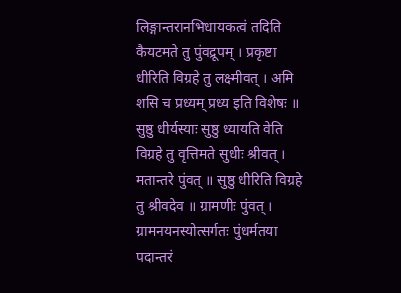लिङ्गान्तरानभिधायकत्वं तदिति कैयटमते तु पुंवद्रूपम् । प्रकृष्टा धीरिति विग्रहे तु लक्ष्मीवत् । अमि शसि च प्रध्यम् प्रध्य इति विशेषः ॥ सुष्ठु धीर्यस्याः सुष्ठु ध्यायति वेति विग्रहे तु वृत्तिमते सुधीः श्रीवत् । मतान्तरे पुंवत् ॥ सुष्ठु धीरिति विग्रहे तु श्रीवदेव ॥ ग्रामणीः पुंवत् । ग्रामनयनस्योत्सर्गतः पुंधर्मतया पदान्तरं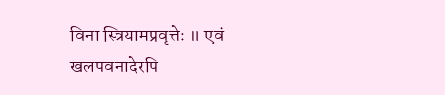विना स्त्रियामप्रवृत्तेः ॥ एवं खलपवनादेरपि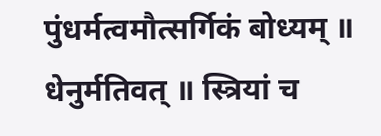पुंधर्मत्वमौत्सर्गिकं बोध्यम् ॥ धेनुर्मतिवत् ॥ स्त्रियां च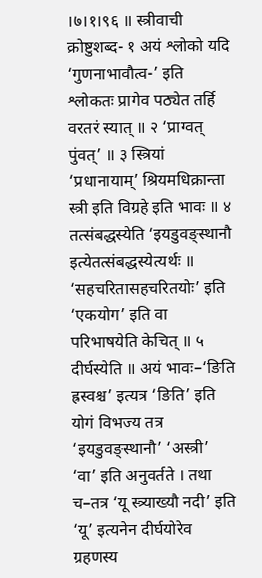।७।१।९६ ॥ स्त्रीवाची क्रोष्टुशब्द- १ अयं श्लोको यदि ‘गुणनाभावौत्व-’ इति श्लोकतः प्रागेव पठ्येत तर्हि वरतरं स्यात् ॥ २ ‘प्राग्वत् पुंवत्’ ॥ ३ स्त्रियां ‘प्रधानायाम्’ श्रियमधिक्रान्ता स्त्री इति विग्रहे इति भावः ॥ ४ तत्संबद्धस्येति ‘इयडुवङ्स्थानौ इत्येतत्संबद्धस्येत्यर्थः ॥ ‘सहचरितासहचरितयोः’ इति ‘एकयोग’ इति वा परिभाषयेति केचित् ॥ ५ दीर्घस्येति ॥ अयं भावः–‘ङिति ह्रस्वश्च’ इत्यत्र ‘ङिति’ इति योगं विभज्य तत्र ‘इयडुवङ्स्थानौ’ ‘अस्त्री’ ‘वा’ इति अनुवर्तते । तथा च–तत्र ‘यू स्त्र्याख्यौ नदी’ इति ‘यू’ इत्यनेन दीर्घयोरेव ग्रहणस्य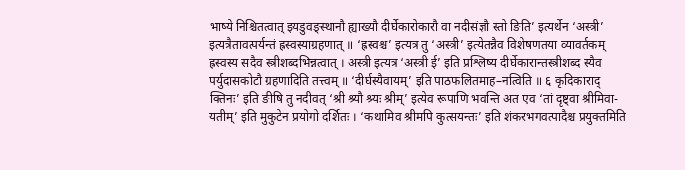भाष्ये निश्चितत्वात् इयडुवङ्स्थानौ ह्याख्यौ दीर्घेकारोकारौ वा नदीसंज्ञौ स्तो ङिति’ इत्यर्थेन ‘अस्त्री’ इत्यत्रैतावत्पर्यन्तं ह्रस्वस्याग्रहणात् ॥ ‘ह्रस्वश्च’ इत्यत्र तु ‘अस्त्री’ इत्येतन्नैव विशेषणतया व्यावर्तकम् ह्रस्वस्य सदैव स्त्रीशब्दभिन्नत्वात् । अस्त्री इत्यत्र ‘अस्त्री ई’ इति प्रश्लिष्य दीर्घेकारान्तस्त्रीशब्द स्यैव पर्युदासकोटौ ग्रहणादिति तत्त्वम् ॥ ‘दीर्घस्यैवायम्’ इति पाठफलितमाह–नत्विति ॥ ६ कृदिकाराद् क्तिनः’ इति ङीषि तु नदीवत् ‘श्री श्र्यौ श्र्यः श्रीम्’ इत्येव रूपाणि भवन्ति अत एव ‘तां दृष्ट्वा श्रीमिवा- यतीम्’ इति मुकुटेन प्रयोगो दर्शितः । ‘कथामिव श्रीमपि कुत्सयन्तः’ इति शंकरभगवत्पादैश्च प्रयुक्तमिति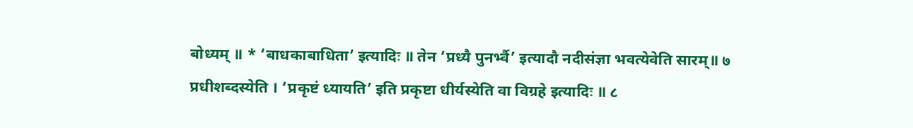बोध्यम् ॥ * ‘बाधकाबाधिता’ इत्यादिः ॥ तेन ‘प्रध्यै पुनर्भ्वै’ इत्यादौ नदीसंज्ञा भवत्येवेति सारम्॥ ७ प्रधीशब्दस्येति । ‘प्रकृष्टं ध्यायति’ इति प्रकृष्टा धीर्यस्येति वा विग्रहे इत्यादिः ॥ ८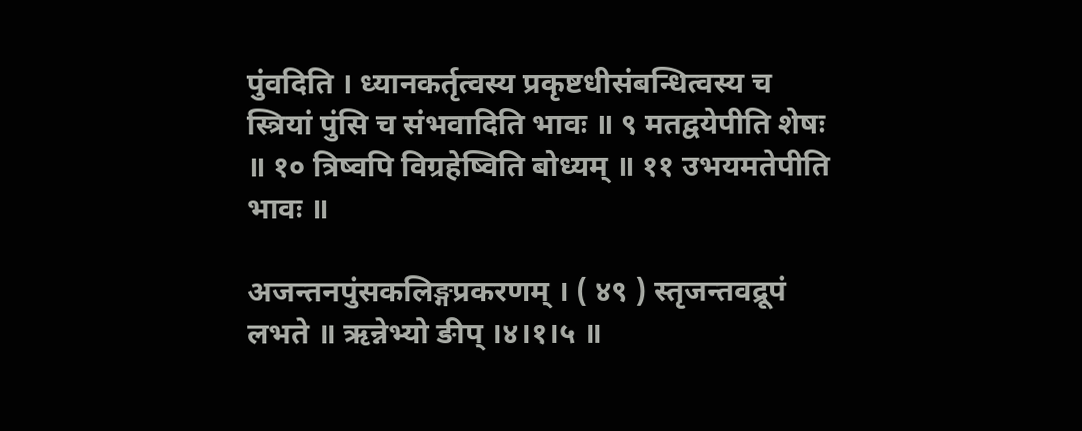पुंवदिति । ध्यानकर्तृत्वस्य प्रकृष्टधीसंबन्धित्वस्य च स्त्रियां पुंसि च संभवादिति भावः ॥ ९ मतद्वयेपीति शेषः ॥ १० त्रिष्वपि विग्रहेष्विति बोध्यम् ॥ ११ उभयमतेपीति भावः ॥

अजन्तनपुंसकलिङ्गप्रकरणम् । ( ४९ ) स्तृजन्तवद्रूपं लभते ॥ ऋन्नेभ्यो ङीप् ।४।१।५ ॥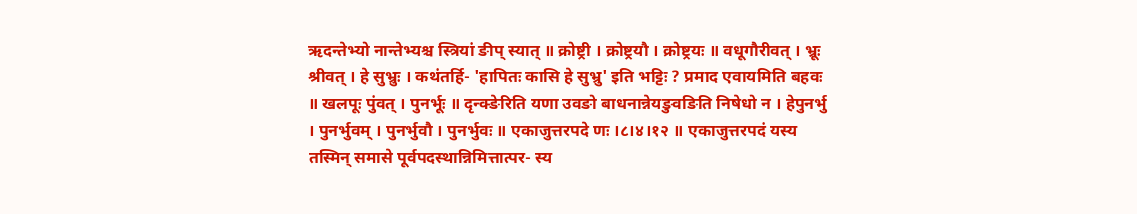ऋदन्तेभ्यो नान्तेभ्यश्च स्त्रियां ङीप् स्यात् ॥ क्रोष्ट्री । क्रोष्ट्रयौ । क्रोष्ट्रयः ॥ वधूगौरीवत् । भ्रूः श्रीवत् । हे सुभ्रुः । कथंतर्हि- 'हापितः कासि हे सुभ्रु' इति भट्टिः ? प्रमाद एवायमिति बहवः ॥ खलपूः पुंवत् । पुनर्भूः ॥ दृन्क्ङेरिति यणा उवङो बाधनान्नेयङुवङिति निषेधो न । हेपुनर्भु । पुनर्भुवम् । पुनर्भुवौ । पुनर्भुवः ॥ एकाजुत्तरपदे णः ।८।४।१२ ॥ एकाजुत्तरपदं यस्य तस्मिन् समासे पूर्वपदस्थान्निमित्तात्पर- स्य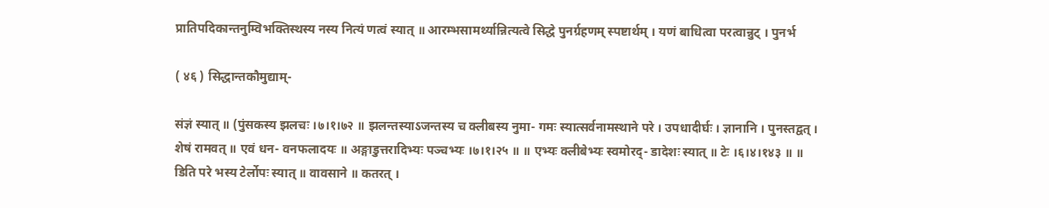प्रातिपदिकान्तनुम्विभक्तिस्थस्य नस्य नित्यं णत्वं स्यात् ॥ आरम्भसामर्थ्यान्नित्यत्वे सिद्धे पुनर्ग्रहणम् स्पष्टार्थम् । यणं बाधित्वा परत्वान्नुट् । पुनर्भ

( ४६ ) सिद्धान्तकौमुद्याम्-

संज्ञं स्यात् ॥ (पुंसकस्य झलचः ।७।१।७२ ॥ झलन्तस्याऽजन्तस्य च क्लीबस्य नुमा- गमः स्यात्सर्वनामस्थाने परे । उपधादीर्घः । ज्ञानानि । पुनस्तद्वत् । शेषं रामवत् ॥ एवं धन- वनफलादयः ॥ अङ्गाडुत्तरादिभ्यः पञ्चभ्यः ।७।१।२५ ॥ ॥ एभ्यः क्लीबेभ्यः स्वमोरद्- डादेशः स्यात् ॥ टेः ।६।४।१४३ ॥ ॥ डिति परे भस्य टेर्लोपः स्यात् ॥ वावसाने ॥ कतरत् ।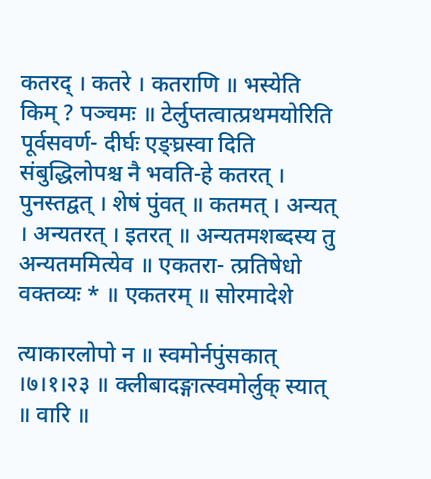कतरद् । कतरे । कतराणि ॥ भस्येति किम् ? पञ्चमः ॥ टेर्लुप्तत्वात्प्रथमयोरिति पूर्वसवर्ण- दीर्घः एङ्घ्रस्वा दिति संबुद्धिलोपश्च नै भवति-हे कतरत् । पुनस्तद्वत् । शेषं पुंवत् ॥ कतमत् । अन्यत् । अन्यतरत् । इतरत् ॥ अन्यतमशब्दस्य तु अन्यतममित्येव ॥ एकतरा- त्प्रतिषेधो वक्तव्यः * ॥ एकतरम् ॥ सोरमादेशे

त्याकारलोपो न ॥ स्वमोर्नपुंसकात् ।७।१।२३ ॥ क्लीबादङ्गात्स्वमोर्लुक् स्यात् ॥ वारि ॥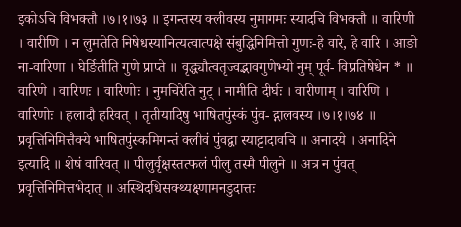इकोऽचि विभक्तौ ।७।१।७३ ॥ इगन्तस्य क्लीवस्य नुमागमः स्यादचि विभक्तौ ॥ वारिणी । वारीणि । न लुमतेति निषेधस्यानित्यत्वात्पक्षे संबुद्धिनिमित्तो गुणः-हे वारे, हे वारि । आङो ना-वारिणा । घेर्ङितीति गुणे प्राप्ते ॥ वृद्ध्यौत्वतृज्वद्भावगुणेभ्यो नुम् पूर्व- विप्रतिषेधेन * ॥ वारिणे । वारिणः । वारिणोः । नुमचिरेति नुट् । नामीति दीर्घः । वारीणाम् । वारिणि । वारिणोः । हलादौ हरिवत् । तृतीयादिषु भाषितपुंस्कं पुंव- द्गालवस्य ।७।१।७४ ॥ प्रवृत्तिनिमित्तैक्ये भाषितपुंस्कमिगन्तं क्लीवं पुंवद्वा स्याट्टादावचि ॥ अनादये । अनादिने इत्यादि ॥ शेषं वारिवत् ॥ पीलुर्वृक्षस्तत्फलं पीलु तस्मै पीलुने ॥ अत्र न पुंवत् प्रवृत्तिनिमित्तभेदात् ॥ अस्थिदधिसक्थ्यक्ष्णामनडुदात्तः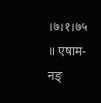।७।१।७५ ॥ एषाम- नङ्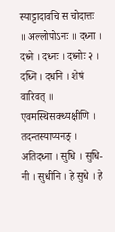स्याट्टादावचि स चोदात्तः ॥ अल्लोपोऽनः ॥ दध्ना । दध्ने । दध्नः । दध्नोः २ । दध्नि । दधनि । शेषं वारिवत् ॥ एवमस्थिसक्थ्यक्षीणि । तदन्तस्याप्यनङ् । अतिदध्ना । सुधि । सुधि- नी । सुधीनि । हे सुधे । हे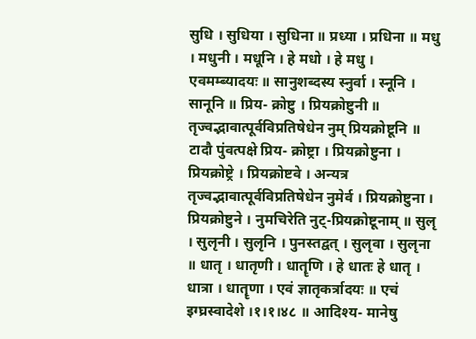सुधि । सुधिया । सुधिना ॥ प्रध्या । प्रधिना ॥ मधु । मधुनी । मधूनि । हे मधो । हे मधु । एवमम्ब्यादयः ॥ सानुशब्दस्य स्नुर्वा । स्नूनि । सानूनि ॥ प्रिय- क्रोष्टु । प्रियक्रोष्टुनी ॥ तृज्वद्भावात्पूर्वविप्रतिषेधेन नुम् प्रियक्रोष्टूनि ॥ टादौ पुंवत्पक्षे प्रिय- क्रोष्ट्रा । प्रियक्रोष्टुना । प्रियक्रोष्ट्रे । प्रियक्रोष्टवे । अन्यत्र तृज्वद्भावात्पूर्वविप्रतिषेधेन नुमेर्व । प्रियक्रोष्टुना । प्रियक्रोष्टुने । नुमचिरेति नुट्-प्रियक्रोष्टूनाम् ॥ सुलृ । सुलृनी । सुलृनि । पुनस्तद्वत् । सुलृवा । सुलृना ॥ धातृ । धातृणी । धातॄणि । हे धातः हे धातृ । धात्रा । धातॄणा । एवं ज्ञातृकर्त्रादयः ॥ एचं इग्घ्रस्वादेशे ।१।१।४८ ॥ आदिश्य- मानेषु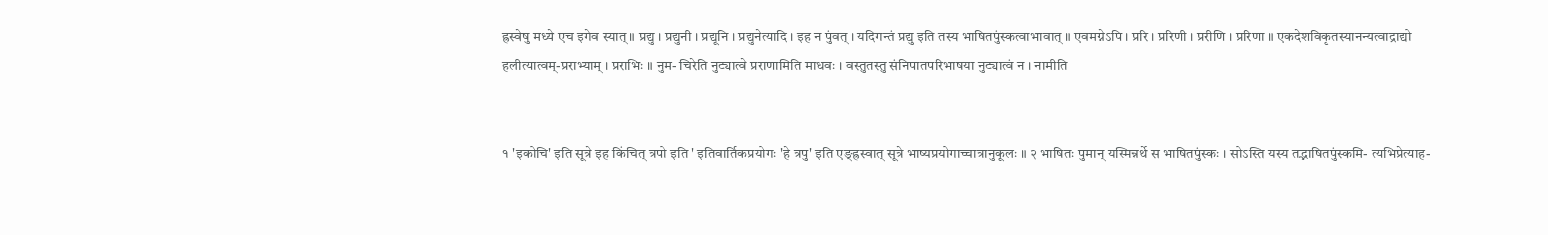ह्रस्वेषु मध्ये एच इगेव स्यात् ॥ प्रद्यु । प्रद्युनी । प्रद्यूनि । प्रद्युनेत्यादि । इह न पुंवत् । यदिगन्तं प्रद्यु इति तस्य भाषितपुंस्कत्वाभावात् ॥ एवमग्नेऽपि । प्ररि । प्ररिणी । प्ररीणि । प्ररिणा ॥ एकदेशविकृतस्यानन्यत्वाद्राद्यो हलीत्यात्वम्-प्रराभ्याम् । प्रराभिः ॥ नुम- चिरेति नुट्यात्वे प्रराणामिति माधवः । वस्तुतस्तु संनिपातपरिभाषया नुट्यात्वं न । नामीति


१ 'इकोचि' इति सूत्रे इह किंचित् त्रपो इति ' इतिवार्तिकप्रयोगः 'हे त्रपु' इति एङ्ह्रस्वात् सूत्रे भाष्यप्रयोगाच्चात्रानुकूलः ॥ २ भाषितः पुमान् यस्मिन्नर्थे स भाषितपुंस्कः । सोऽस्ति यस्य तद्भाषितपुंस्कमि- त्यभिप्रेत्याह-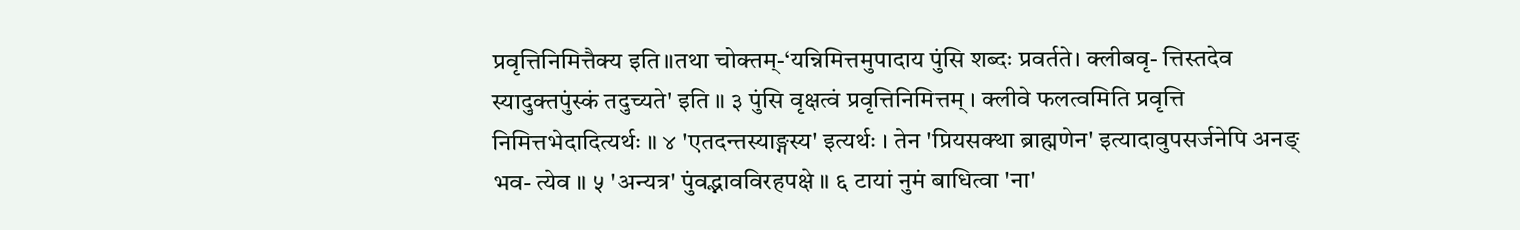प्रवृत्तिनिमित्तैक्य इति॥तथा चोक्तम्-‘यन्निमित्तमुपादाय पुंसि शब्दः प्रवर्तते। क्लीबवृ- त्तिस्तदेव स्यादुक्तपुंस्कं तदुच्यते' इति ॥ ३ पुंसि वृक्षत्वं प्रवृत्तिनिमित्तम् । क्लीवे फलत्वमिति प्रवृत्ति निमित्तभेदादित्यर्थः ॥ ४ 'एतदन्तस्याङ्गस्य' इत्यर्थः । तेन 'प्रियसक्था ब्राह्मणेन' इत्यादावुपसर्जनेपि अनङ् भव- त्येव ॥ ५ 'अन्यत्र' पुंवद्भावविरहपक्षे ॥ ६ टायां नुमं बाधित्वा 'ना'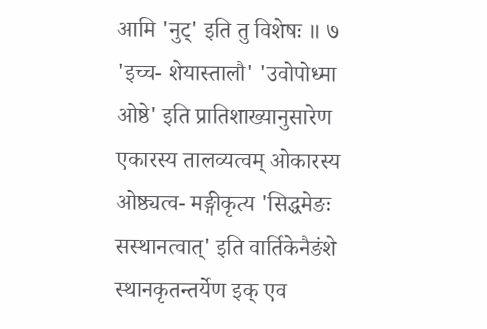आमि 'नुट्' इति तु विशेषः ॥ ७ 'इच्च- शेयास्तालौ' 'उवोपोध्मा ओष्ठे' इति प्रातिशाख्यानुसारेण एकारस्य तालव्यत्वम् ओकारस्य ओष्ठ्यत्व- मङ्गीकृत्य 'सिद्धमेङः सस्थानत्वात्' इति वार्तिकेनैङंशे स्थानकृतन्तर्येण इक् एव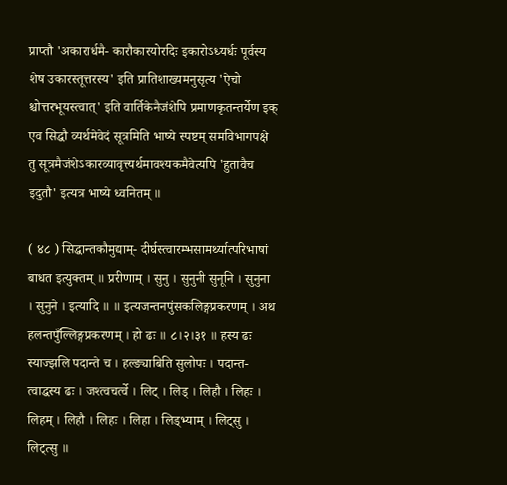प्राप्तौ 'अकारार्धमै- कारौकारयोरदिः इकारोऽध्यर्धः पूर्वस्य शेष उकारस्तूत्तरस्य' इति प्रातिशाख्यमनुसृत्य 'ऐचो श्चोत्तरभूयस्त्वात्' इति वार्तिकेनैजंशेपि प्रमाणकृतन्तर्येण इक् एव सिद्धौ व्यर्थमेवेदं सूत्रमिति भाष्ये स्पष्टम् समविभागपक्षे तु सूत्रमैजंशेऽकारव्यावृत्त्यर्थमावश्यकमैवेत्यपि 'हुतावैच इदुतौ' इत्यत्र भाष्ये ध्वनितम् ॥

( ४८ ) सिद्धान्तकौमुद्याम्- दीर्घस्त्वारम्भसामर्थ्यात्परिभाषां बाधत इत्युक्तम् ॥ प्ररीणाम् । सुनु । सुनुनी सुनूनि । सुनुना । सुनुने । इत्यादि ॥ ॥ इत्यजन्तनपुंसकलिङ्गप्रकरणम् । अथ हलन्तपुँल्लिङ्गप्रकरणम् । हो ढः ॥ ८।२।३१ ॥ हस्य ढः स्याज्झलि पदान्ते च । हल्ङ्याबिति सुलोपः । पदान्त- त्वाद्धस्य ढः । जश्त्वचर्त्वे । लिट् । लिड् । लिहौ । लिहः । लिहम् । लिहौ । लिहः । लिहा । लिड्भ्याम् । लिट्सु । लिट्त्सु ॥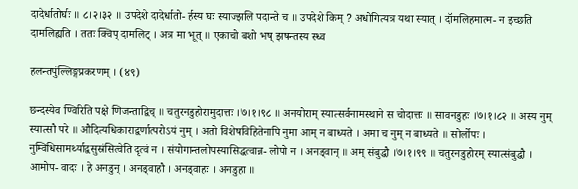दादेर्धातोर्घः ॥ ८।२।३२ ॥ उपदेशे दादेर्धातो- र्हस्य घः स्याज्झलि पदान्ते च ॥ उपदेशे किम् ? अधोगित्यत्र यथा स्यात् । दॉमलिहमात्म- न इच्छति दामलिह्यति । ततः क्विप् दामलिट् । अत्र मा भूत् ॥ एकाचो बशो भष् झषन्तस्य स्ध्व

हलन्तपुंल्लिङ्गप्रकरणम् । (४९)

छन्दस्येव ण्विरिति पक्षे णिजन्ताद्विच् ॥ चतुरनडुहोरामुदात्तः ।७।१।९८ ॥ अनयोराम् स्यात्सर्वनामस्थाने स चोदात्तः ॥ सावनडुहः ।७।१।८२ ॥ अस्य नुम् स्यात्सौ परे ॥ औदित्यधिकाराद्वर्णात्परोऽयं नुम् । अतो विशेषविहितेनापि नुमा आम् न बाध्यते । अमा च नुम् न बाध्यते ॥ सोर्लोपः । नुम्विधिसामर्थ्याद्वसुस्रंसित्वेति दृत्वं न । संयोगान्तलोपस्यासिद्धत्वान्न- लोपो न । अनड्वान् ॥ अम् संबुद्धौ ।७।१।९९ ॥ चतुरनडुहोरम् स्यात्संबुद्धौ । आमोप- वादः । हे अनडुन् । अनड्वाहौ । अनड्वाहः । अनडुहा ॥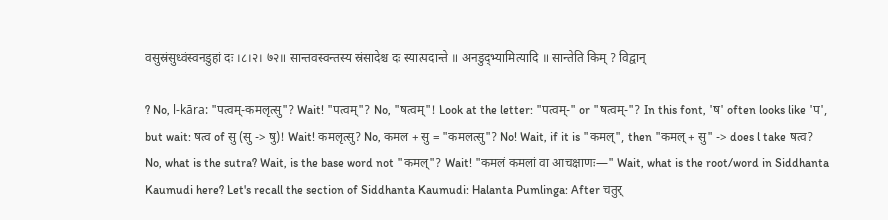वसुस्रंसुध्वंस्वनडुहां दः ।८।२। ७२॥ सान्तवस्वन्तस्य स्रंसादेश्च दः स्यात्पदान्ते ॥ अनडुद्भ्यामित्यादि ॥ सान्तेति किम् ? विद्वान्

? No, l-kāra: "पत्वम्-कमलृत्सु"? Wait! "पत्वम्"? No, "षत्वम्"! Look at the letter: "पत्वम्-" or "षत्वम्-"? In this font, 'ष' often looks like 'प', but wait: षत्व of सु (सु -> षु)! Wait! कमलृत्सु? No, कमल + सु = "कमलत्सु"? No! Wait, if it is "कमल्", then "कमल् + सु" -> does l take षत्व? No, what is the sutra? Wait, is the base word not "कमल्"? Wait! "कमलं कमलां वा आचक्षाणः—" Wait, what is the root/word in Siddhanta Kaumudi here? Let's recall the section of Siddhanta Kaumudi: Halanta Pumlinga: After चतुर्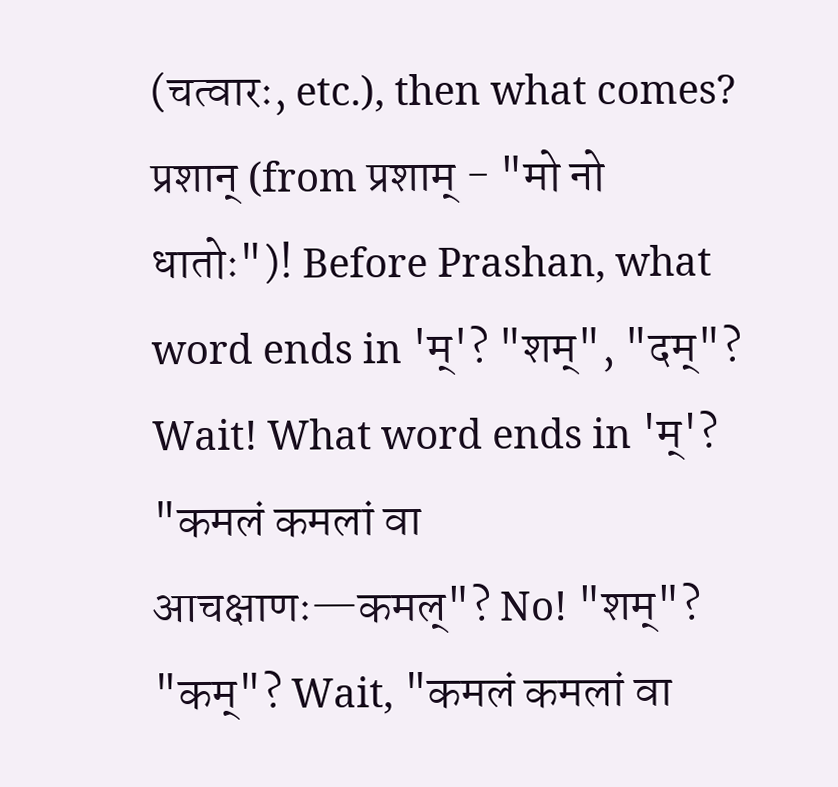(चत्वारः, etc.), then what comes? प्रशान् (from प्रशाम् - "मो नो धातोः")! Before Prashan, what word ends in 'म्'? "शम्", "दम्"? Wait! What word ends in 'म्'? "कमलं कमलां वा आचक्षाणः—कमल्"? No! "शम्"? "कम्"? Wait, "कमलं कमलां वा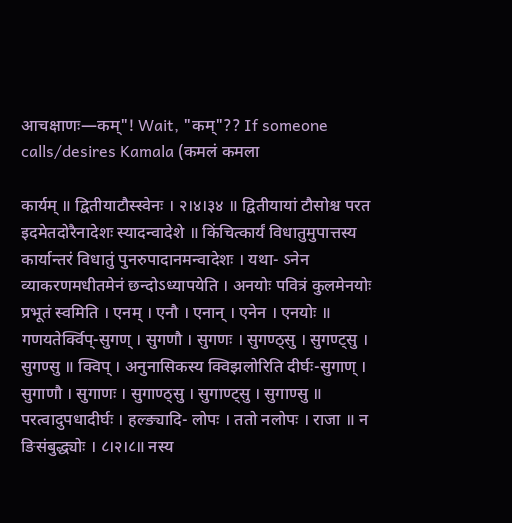आचक्षाणः—कम्"! Wait, "कम्"?? If someone calls/desires Kamala (कमलं कमला

कार्यम् ॥ द्वितीयाटौस्स्वेनः । २।४।३४ ॥ द्वितीयायां टौसोश्च परत इदमेतदोरैनादेशः स्यादन्वादेशे ॥ किंचित्कार्यं विधातुमुपात्तस्य कार्यान्तरं विधातुं पुनरुपादानमन्वादेशः । यथा- ऽनेन व्याकरणमधीतमेनं छन्दोऽध्यापयेति । अनयोः पवित्रं कुलमेनयोः प्रभूतं स्वमिति । एनम् । एनौ । एनान् । एनेन । एनयोः ॥ गणयतेर्क्विप्-सुगण् । सुगणौ । सुगणः । सुगण्ठ्सु । सुगण्ट्सु । सुगण्सु ॥ क्विप् । अनुनासिकस्य क्विझलोरिति दीर्घः-सुगाण् । सुगाणौ । सुगाणः । सुगाण्ठ्सु । सुगाण्ट्सु । सुगाण्सु ॥ परत्वादुपधादीर्घः । हल्ङ्यादि- लोपः । ततो नलोपः । राजा ॥ न ङिसंबुद्ध्योः । ८।२।८॥ नस्य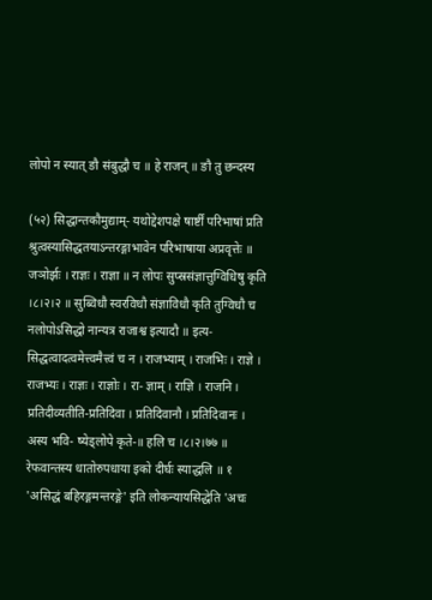लोपो न स्यात् ङौ संबुद्धौ च ॥ हे राजन् ॥ ङौ तु छन्दस्य

(५२) सिद्धान्तकौमुद्याम्- यथोद्देशपक्षे षार्ष्टीं परिभाषां प्रति श्रुत्वस्यासिद्धतयाऽन्तरङ्गाभावेन परिभाषाया अप्रवृत्तेः ॥ जञोर्झः । राज्ञः । राज्ञा ॥ न लोपः सुप्स्रसंज्ञात्तुग्विधिषु कृति ।८।२।२ ॥ सुब्विधौ स्वरविधौ संज्ञाविधौ कृति तुग्विधौ च नलोपोऽसिद्धो नान्यत्र राजाश्व इत्यादौ ॥ इत्य- सिद्धत्वादत्वमेत्त्वमैत्त्वं च न । राजभ्याम् । राजभिः । राज्ञे । राजभ्यः । राज्ञः । राज्ञोः । रा- ज्ञाम् । राज्ञि । राजनि । प्रतिदीव्यतीति-प्रतिदिवा । प्रतिदिवानौ । प्रतिदिवानः । अस्य भवि- ष्येड्लोपे कृते-॥ हलि च ।८।२।७७ ॥ रेफवान्तस्य धातोरुपधाया इको दीर्घः स्याद्धलि ॥ १ 'असिद्धं बहिरङ्गमन्तरङ्गे' इति लोकन्यायसिद्धेति 'अचः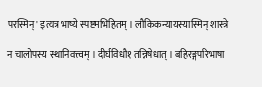परस्मिन्' इत्यत्र भाष्ये स्पष्टमभिहितम् । लौकिकन्यायस्यास्मिन् शास्त्रे

न चालोपस्य स्थानिवत्त्वम् । दीर्घविधौ१ तन्निषेधात् । बहिरङ्गपरिभाषा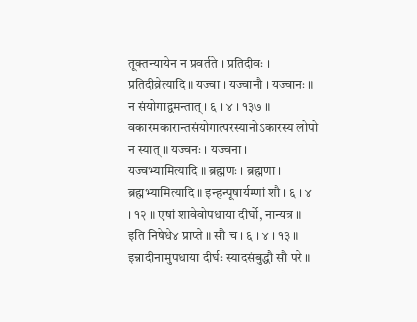तूक्तन्यायेन न प्रवर्तते । प्रतिदीवः । प्रतिदीव्रेत्यादि ॥ यज्वा । यज्वानौ । यज्वानः ॥ न संयोगाद्वमन्तात् । ६ । ४ । १३७ ॥ वकारमकारान्तसंयोगात्परस्यानोऽकारस्य लोपो न स्यात् ॥ यज्वनः । यज्वना । यज्वभ्यामित्यादि ॥ ब्रह्मणः । ब्रह्मणा । ब्रह्मभ्यामित्यादि ॥ इन्हन्पूषार्यम्णां शौ । ६ । ४ । १२ ॥ एषां शावेवोपधाया दीर्घो, नान्यत्र ॥ इति निषेधे४ प्राप्ते ॥ सौ च । ६ । ४ । १३ ॥ इन्नादीनामुपधाया दीर्घः स्यादसंबुद्धौ सौ परे ॥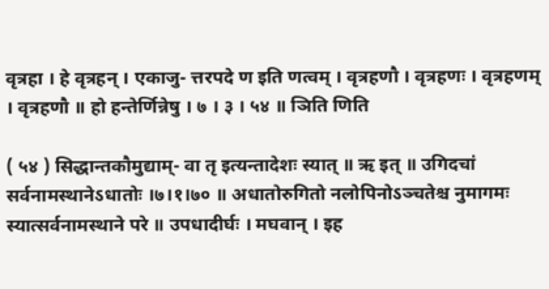वृत्रहा । हे वृत्रहन् । एकाजु- त्तरपदे ण इति णत्वम् । वृत्रहणौ । वृत्रहणः । वृत्रहणम् । वृत्रहणौ ॥ हो हन्तेर्णिन्नेषु । ७ । ३ । ५४ ॥ ञिति णिति

( ५४ ) सिद्धान्तकौमुद्याम्- वा तृ इत्यन्तादेशः स्यात् ॥ ऋ इत् ॥ उगिदचां सर्वनामस्थानेऽधातोः ।७।१।७० ॥ अधातोरुगितो नलोपिनोऽञ्चतेश्च नुमागमः स्यात्सर्वनामस्थाने परे ॥ उपधादीर्घः । मघवान् । इह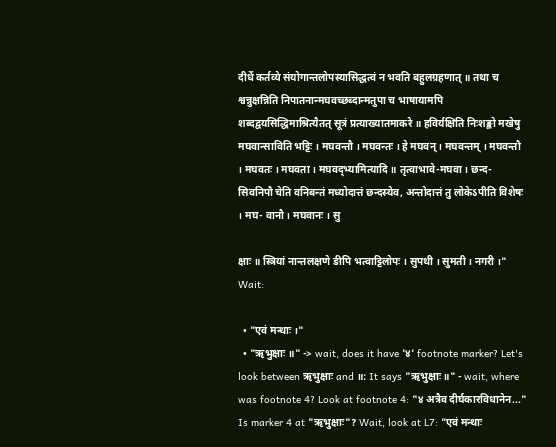दीर्धे कर्तव्ये संयोगान्तलोपस्यासिद्धत्वं न भवति बहुलग्रहणात् ॥ तथा च श्वन्नुक्षन्निति निपातनान्मघवच्छब्दान्मतुपा च भाषायामपि शब्दद्वयसिद्धिमाश्रित्यैतत् सूत्रं प्रत्याख्यातमाकरे ॥ हविर्यक्षिति निःशङ्को मखेषु मघवान्साविति भट्टिः । मघवन्तौ । मघवन्तः । हे मघवन् । मघवन्तम् । मघवन्तौ । मघवतः । मघवता । मघवद्भ्यामित्यादि ॥ तृत्वाभावे-मघवा । छन्द- सिवनिपौ चेति वनिबन्तं मध्योदात्तं छन्दस्येव, अन्तोदात्तं तु लोकेऽपीति विशेषः । मघ- वानौ । मघवानः । सु

क्षाः ॥ स्त्रियां नान्तलक्षणे ङीपि भत्वाट्टिलोपः । सुपथी । सुमती । नगरी ।" Wait:

  • "एवं मन्थाः ।"
  • "ऋभुक्षाः ॥" -> wait, does it have '४' footnote marker? Let's look between ऋभुक्षाः and ॥: It says "ऋभुक्षाः ॥" - wait, where was footnote 4? Look at footnote 4: "४ अत्रैव दीर्घकारविधानेन..." Is marker 4 at "ऋभुक्षाः"? Wait, look at L7: "एवं मन्थाः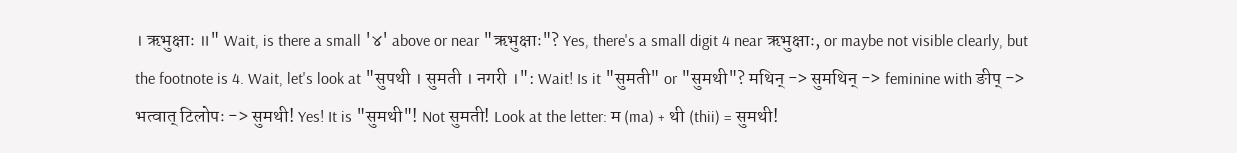। ऋभुक्षाः ॥" Wait, is there a small '४' above or near "ऋभुक्षाः"? Yes, there's a small digit 4 near ऋभुक्षाः, or maybe not visible clearly, but the footnote is 4. Wait, let's look at "सुपथी । सुमती । नगरी ।": Wait! Is it "सुमती" or "सुमथी"? मथिन् -> सुमथिन् -> feminine with ङीप् -> भत्वात् टिलोपः -> सुमथी! Yes! It is "सुमथी"! Not सुमती! Look at the letter: म (ma) + थी (thii) = सुमथी!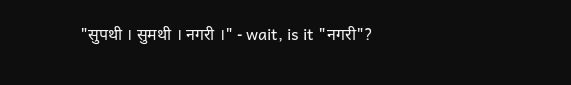"सुपथी । सुमथी । नगरी ।" - wait, is it "नगरी"?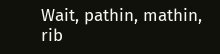Wait, pathin, mathin, rib